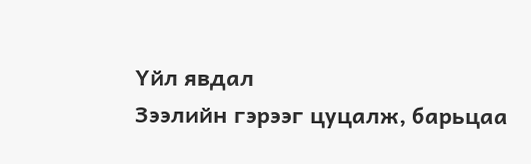Үйл явдал
Зээлийн гэрээг цуцалж, барьцаа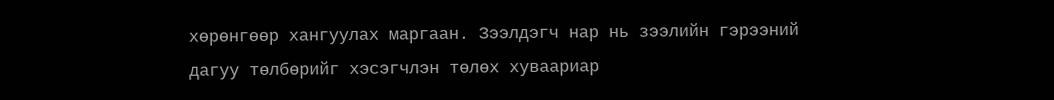хөрөнгөөр хангуулах маргаан. Зээлдэгч нар нь зээлийн гэрээний дагуу төлбөрийг хэсэгчлэн төлөх хуваариар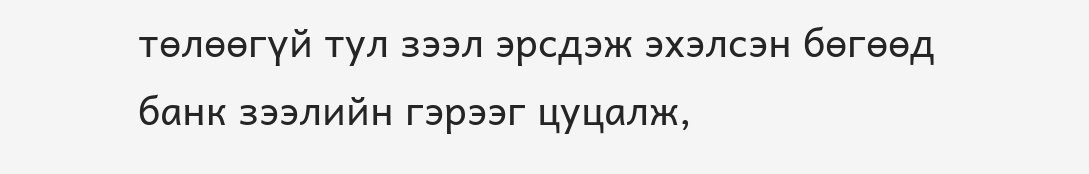төлөөгүй тул зээл эрсдэж эхэлсэн бөгөөд банк зээлийн гэрээг цуцалж,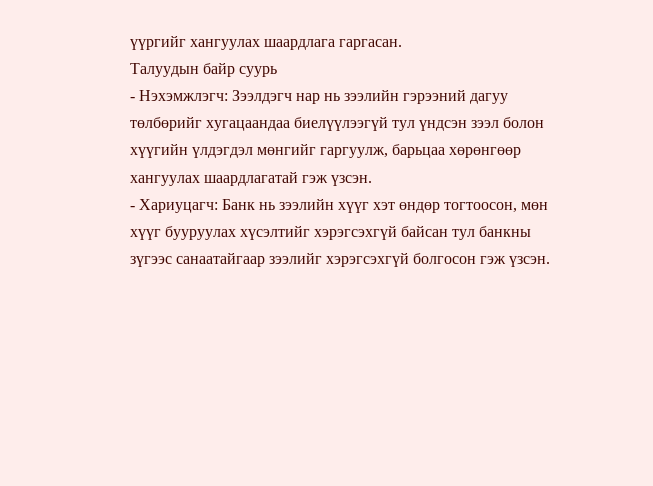үүргийг хангуулах шаардлага гаргасан.
Талуудын байр суурь
- Нэхэмжлэгч: Зээлдэгч нар нь зээлийн гэрээний дагуу төлбөрийг хугацаандаа биелүүлээгүй тул үндсэн зээл болон хүүгийн үлдэгдэл мөнгийг гаргуулж, барьцаа хөрөнгөөр хангуулах шаардлагатай гэж үзсэн.
- Хариуцагч: Банк нь зээлийн хүүг хэт өндөр тогтоосон, мөн хүүг бууруулах хүсэлтийг хэрэгсэхгүй байсан тул банкны зүгээс санаатайгаар зээлийг хэрэгсэхгүй болгосон гэж үзсэн.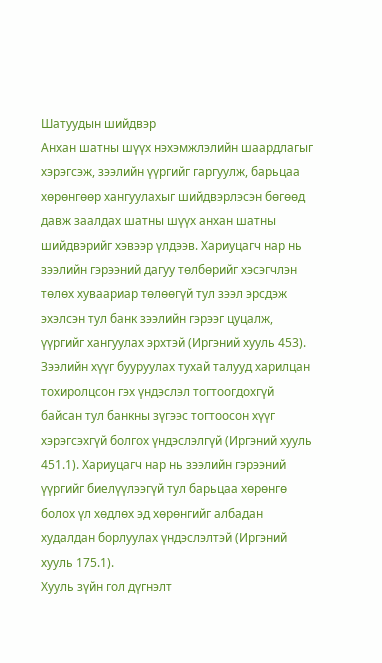Шатуудын шийдвэр
Анхан шатны шүүх нэхэмжлэлийн шаардлагыг хэрэгсэж, зээлийн үүргийг гаргуулж, барьцаа хөрөнгөөр хангуулахыг шийдвэрлэсэн бөгөөд давж заалдах шатны шүүх анхан шатны шийдвэрийг хэвээр үлдээв. Хариуцагч нар нь зээлийн гэрээний дагуу төлбөрийг хэсэгчлэн төлөх хуваариар төлөөгүй тул зээл эрсдэж эхэлсэн тул банк зээлийн гэрээг цуцалж, үүргийг хангуулах эрхтэй (Иргэний хууль 453). Зээлийн хүүг бууруулах тухай талууд харилцан тохиролцсон гэх үндэслэл тогтоогдохгүй байсан тул банкны зүгээс тогтоосон хүүг хэрэгсэхгүй болгох үндэслэлгүй (Иргэний хууль 451.1). Хариуцагч нар нь зээлийн гэрээний үүргийг биелүүлээгүй тул барьцаа хөрөнгө болох үл хөдлөх эд хөрөнгийг албадан худалдан борлуулах үндэслэлтэй (Иргэний хууль 175.1).
Хууль зүйн гол дүгнэлт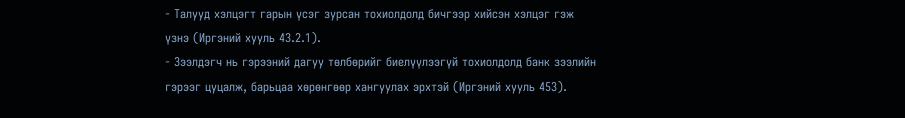- Талууд хэлцэгт гарын үсэг зурсан тохиолдолд бичгээр хийсэн хэлцэг гэж үзнэ (Иргэний хууль 43.2.1).
- Зээлдэгч нь гэрээний дагуу төлбөрийг биелүүлээгүй тохиолдолд банк зээлийн гэрээг цуцалж, барьцаа хөрөнгөөр хангуулах эрхтэй (Иргэний хууль 453).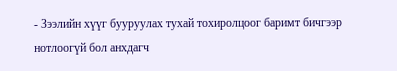- Зээлийн хүүг бууруулах тухай тохиролцоог баримт бичгээр нотлоогүй бол анхдагч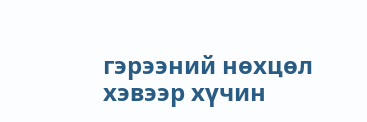гэрээний нөхцөл хэвээр хүчин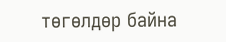төгөлдөр байна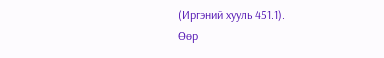(Иргэний хууль 451.1).
Өөр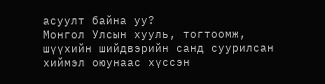асуулт байна уу?
Монгол Улсын хууль, тогтоомж, шүүхийн шийдвэрийн санд суурилсан хиймэл оюунаас хүссэн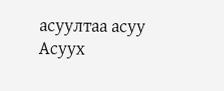асуултаа асуу
Асуух